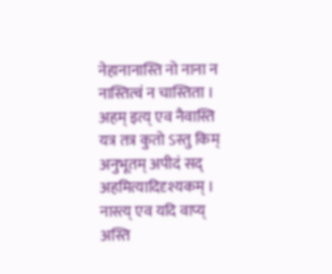नेहानानास्ति नो नाना न नास्तित्वं न चास्तिता । अहम् इत्य् एव नैवास्ति यत्र तत्र कुतो ऽस्तु किम्
अनुभूतम् अपीदं सद् अहमित्यादिदृश्यकम् । नास्त्य् एव यदि वाप्य् अस्ति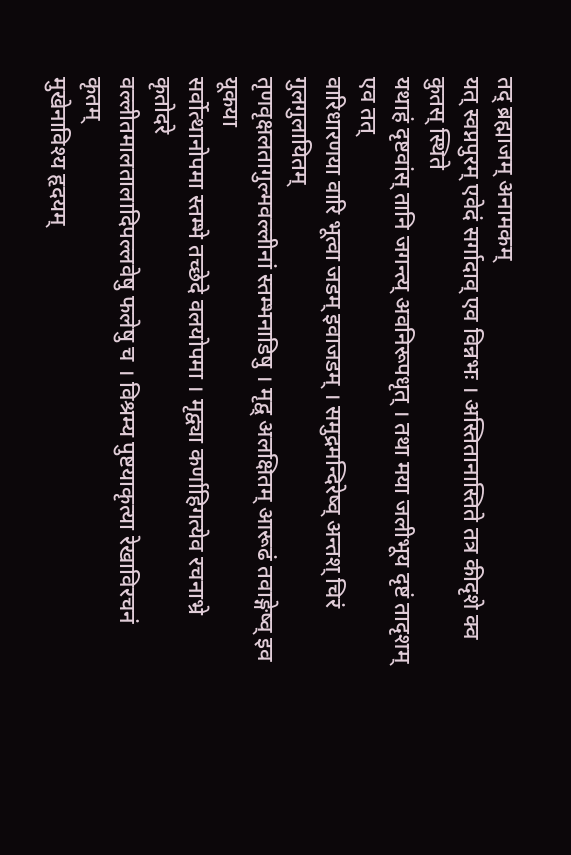तद् ब्रह्माजम् अनामकम्
यत् स्वप्नपुरम् एवेदं सर्गादाव् एव विन्नभः । अस्तितानास्तिते तत्र कीदृशे क्व कुतस् स्थिते
यथाहं दृष्टवांस् तानि जगन्त्य् अवनिरूपधृत् । तथा मया जलीभूय दृष्टं तादृशम् एव तत्
वारिधारणया वारि भूत्वा जडम् इवाजडम् । समुद्रमन्दिरेष्व् अन्तश् चिरं गुलगुलायितम्
तृणवृक्षलतागुल्मवल्लीनां स्तम्भनाडिषु । मृद्व् अलक्षितम् आरूढं तवाङ्गेष्व् इव यूकया
सर्वोत्थानोपमा स्तम्भे तच्छेदे वलयोपमा । मृद्व्या कर्णाहिगत्येव रचनाभ्रे कृतोदरे
वल्लीतमालतालादिपल्लवेषु फलेषु च । विश्रम्य पुष्टयाकृत्या रेखाविरचनं कृतम्
मुखेनाविश्य हृदयम्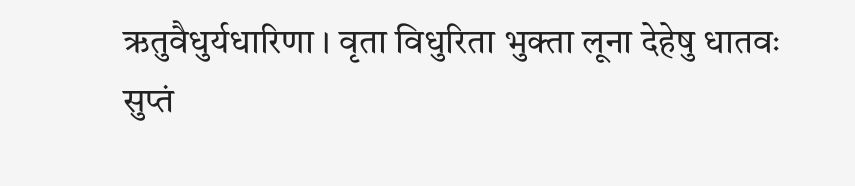ऋतुवैधुर्यधारिणा । वृता विधुरिता भुक्ता लूना देहेषु धातवः
सुप्तं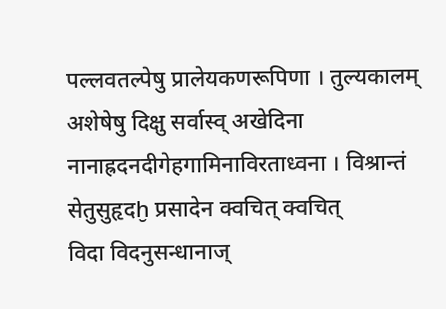पल्लवतल्पेषु प्रालेयकणरूपिणा । तुल्यकालम् अशेषेषु दिक्षु सर्वास्व् अखेदिना
नानाह्रदनदीगेहगामिनाविरताध्वना । विश्रान्तं सेतुसुहृदḫ प्रसादेन क्वचित् क्वचित्
विदा विदनुसन्धानाज्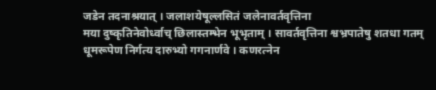जडेन तदनाश्रयात् । जलाशयेषूल्लसितं जलेनावर्तवृत्तिना
मया दुष्कृतिनेवोर्ध्वाच् छिलास्तम्भेन भूभृताम् । सावर्तवृत्तिना श्वभ्रपातेषु शतधा गतम्
धूमरूपेण निर्गत्य दारुभ्यो गगनार्णवे । कणरत्नेन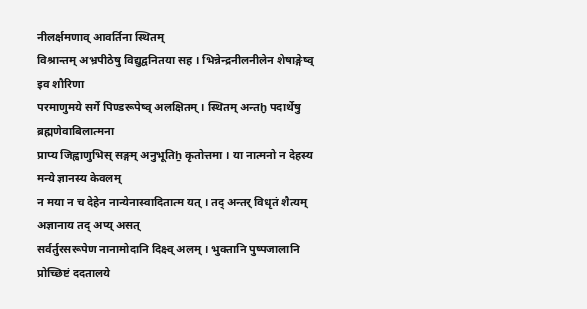नीलर्क्षमणाव् आवर्तिना स्थितम्
विश्रान्तम् अभ्रपीठेषु विद्युद्वनितया सह । भिन्नेन्द्रनीलनीलेन शेषाङ्गेष्व् इव शौरिणा
परमाणुमये सर्गे पिण्डरूपेष्व् अलक्षितम् । स्थितम् अन्तḫ पदार्थेषु ब्रह्मणेवाबिलात्मना
प्राप्य जिह्वाणुभिस् सङ्गम् अनुभूतिẖ कृतोत्तमा । या नात्मनो न देहस्य मन्ये ज्ञानस्य केवलम्
न मया न च देहेन नान्येनास्वादितात्म यत् । तद् अन्तर् विधृतं शैत्यम् अज्ञानाय तद् अप्य् असत्
सर्वर्तुरसरूपेण नानामोदानि दिक्ष्व् अलम् । भुक्तानि पुष्पजालानि प्रोच्छिष्टं ददतालये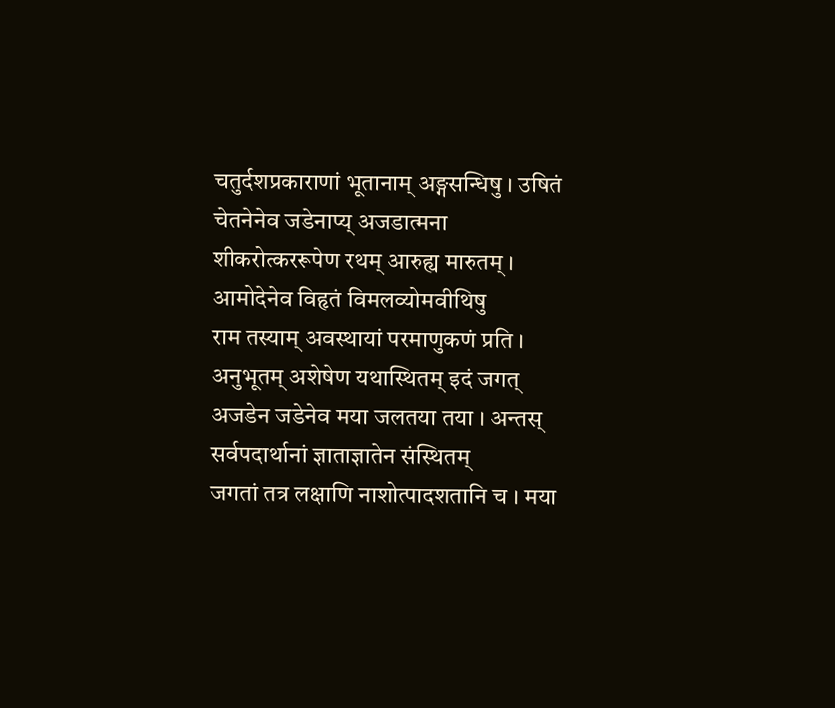चतुर्दशप्रकाराणां भूतानाम् अङ्गसन्धिषु । उषितं चेतनेनेव जडेनाप्य् अजडात्मना
शीकरोत्कररूपेण रथम् आरुह्य मारुतम् । आमोदेनेव विहृतं विमलव्योमवीथिषु
राम तस्याम् अवस्थायां परमाणुकणं प्रति । अनुभूतम् अशेषेण यथास्थितम् इदं जगत्
अजडेन जडेनेव मया जलतया तया । अन्तस् सर्वपदार्थानां ज्ञाताज्ञातेन संस्थितम्
जगतां तत्र लक्षाणि नाशोत्पादशतानि च । मया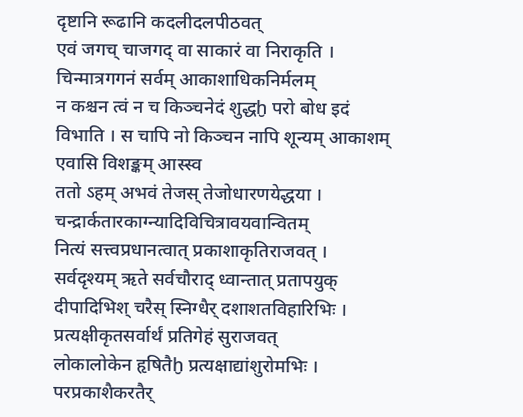दृष्टानि रूढानि कदलीदलपीठवत्
एवं जगच् चाजगद् वा साकारं वा निराकृति । चिन्मात्रगगनं सर्वम् आकाशाधिकनिर्मलम्
न कश्चन त्वं न च किञ्चनेदं शुद्धḫ परो बोध इदं विभाति । स चापि नो किञ्चन नापि शून्यम् आकाशम् एवासि विशङ्कम् आस्स्व
ततो ऽहम् अभवं तेजस् तेजोधारणयेद्धया । चन्द्रार्कतारकाग्न्यादिविचित्रावयवान्वितम्
नित्यं सत्त्वप्रधानत्वात् प्रकाशाकृतिराजवत् । सर्वदृश्यम् ऋते सर्वचौराद् ध्वान्तात् प्रतापयुक्
दीपादिभिश् चरैस् स्निग्धैर् दशाशतविहारिभिः । प्रत्यक्षीकृतसर्वार्थं प्रतिगेहं सुराजवत्
लोकालोकेन हृषितैḫ प्रत्यक्षाद्यांशुरोमभिः । परप्रकाशैकरतैर्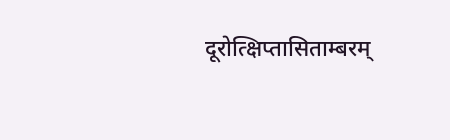दूरोत्क्षिप्तासिताम्बरम्